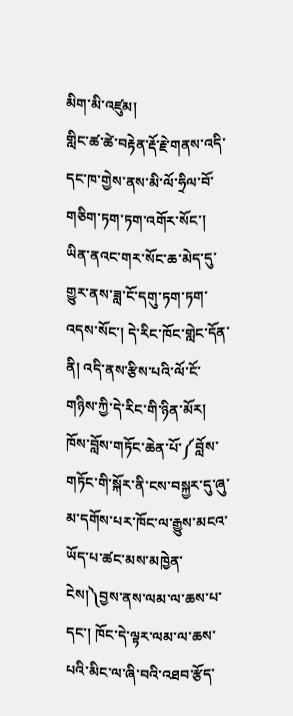མིག་མི་འཛུམ།
གླིང་ཚ་ཚེ་བརྟེན་རྡོ་རྗེ་གནས་འདི་དང་ཁ་གྱེས་ནས་མི་ལོ་ཧྲིལ་བོ་གཅིག་ཏག་ཏག་འགོར་སོང་། ཡིན་ནའང་གར་སོང་ཆ་མེད་དུ་གྱུར་ནས་ཟླ་ངོ་དགུ་ཏག་ཏག་འདས་སོང་། དེ་རིང་ཁོང་གླེང་དོན་ནི། འདི་ནས་རྩིས་པའི་ལོ་ངོ་གཉིས་ཀྱི་དེ་རིང་གི་ཉིན་མོར། ཁོས་བློས་གཏོང་ཆེན་པོ་༼བློས་གཏོང་གི་སྐོར་ནི་ངས་བསྐྱར་དུ་ཞུ་མ་དགོས་པར་ཁོང་ལ་རྒྱུས་མངའ་ཡོད་པ་ཚང་མས་མཁྱེན་ངེས།༽བྱས་ནས་ལམ་ལ་ཆས་པ་དང་། ཁོང་དེ་ལྟར་ལམ་ལ་ཆས་པའི་མིང་ལ་ཞི་བའི་འཐབ་རྩོད་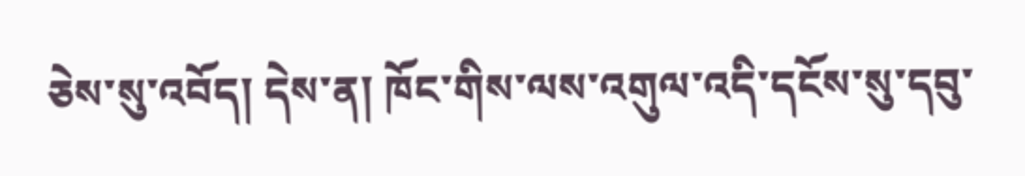ཅེས་སུ་འབོད། དེས་ན། ཁོང་གིས་ལས་འགུལ་འདི་དངོས་སུ་དབུ་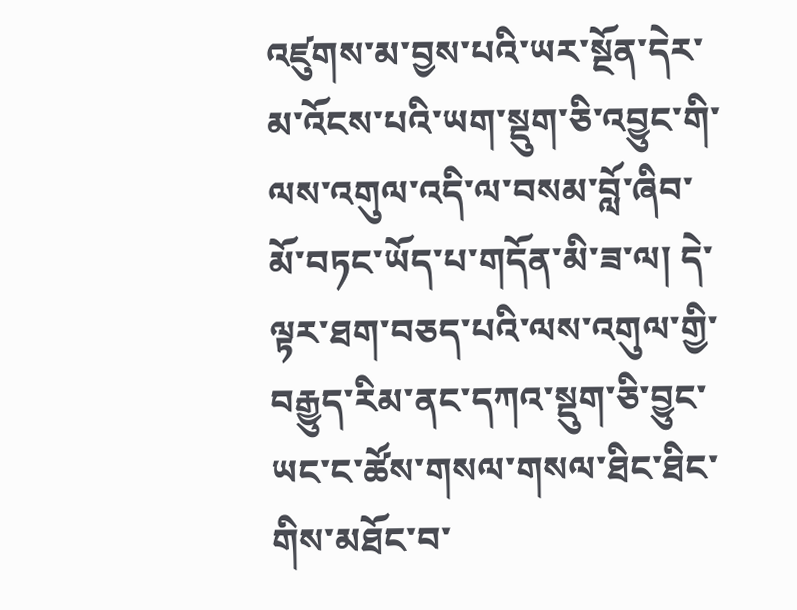འཛུགས་མ་བྱས་པའི་ཡར་སྔོན་དེར་མ་འོངས་པའི་ཡག་སྡུག་ཅི་འབྱུང་གི་ལས་འགུལ་འདི་ལ་བསམ་བློ་ཞིབ་མོ་བཏང་ཡོད་པ་གདོན་མི་ཟ་ལ། དེ་ལྟར་ཐག་བཅད་པའི་ལས་འགུལ་གྱི་བརྒྱུད་རིམ་ནང་དཀའ་སྡུག་ཅི་བྱུང་ཡང་ང་ཚོས་གསལ་གསལ་ཐིང་ཐིང་གིས་མཐོང་བ་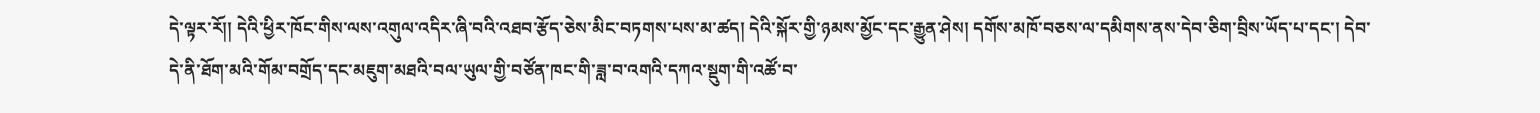དེ་ལྟར་རོ།། དེའི་ཕྱིར་ཁོང་གིས་ལས་འགུལ་འདིར་ཞི་བའི་འཐབ་རྩོད་ཅེས་མིང་བཏགས་པས་མ་ཚད། དེའི་སྐོར་གྱི་ཉམས་མྱོང་དང་རྒྱུན་ཤེས། དགོས་མཁོ་བཅས་ལ་དམིགས་ནས་དེབ་ཅིག་བྲིས་ཡོད་པ་དང་། དེབ་དེ་ནི་ཐོག་མའི་གོམ་བགྲོད་དང་མཇུག་མཐའི་བལ་ཡུལ་གྱི་བཙོན་ཁང་གི་ཟླ་བ་འགའི་དཀའ་སྡུག་གི་འཚོ་བ་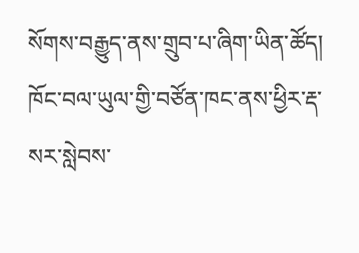སོགས་བརྒྱུད་ནས་གྲུབ་པ་ཞིག་ཡིན་ཚོད།
ཁོང་བལ་ཡུལ་གྱི་བཙོན་ཁང་ནས་ཕྱིར་རྡ་སར་སླེབས་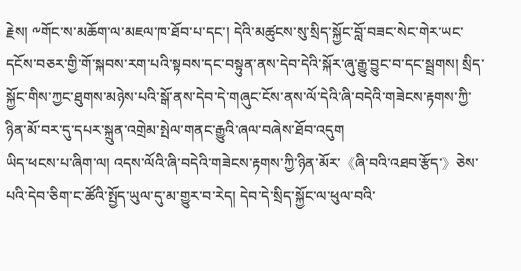རྗེས། ༸གོང་ས་མཆོག་ལ་མཇལ་ཁ་ཐོབ་པ་དང་། དེའི་མཚུངས་སུ་སྲིད་སྐྱོང་བློ་བཟང་སེང་གེར་ཡང་དངོས་བཅར་གྱི་གོ་སྐབས་རག་པའི་སྟབས་དང་བསྟུན་ནས་དེབ་དེའི་སྐོར་ཞུ་རྒྱུ་བྱུང་བ་དང་སྦྲགས། སྲིད་སྐྱོང་གིས་ཀྱང་ཐུགས་མཉེས་པའི་སྒོ་ནས་དེབ་དེ་གཞུང་ངོས་ནས་ལོ་དེའི་ཞི་བདེའི་གཟེངས་རྟགས་ཀྱི་ཉིན་མོ་བར་དུ་དཔར་སྐྲུན་འགྲེམ་སྤེལ་གནང་རྒྱུའི་ཞལ་བཞེས་ཐོབ་འདུག
ཡིད་ཕངས་པ་ཞིག་ལ། འདས་ལོའི་ཞི་བདེའི་གཟེངས་རྟགས་ཀྱི་ཉིན་མོར་《ཞི་བའི་འཐབ་རྩོད་》ཅེས་པའི་དེབ་ཅིག་ང་ཚོའི་སྤྱོད་ཡུལ་དུ་མ་གྱུར་བ་རེད། དེབ་དེ་སྲིད་སྐྱོང་ལ་ཕུལ་བའི་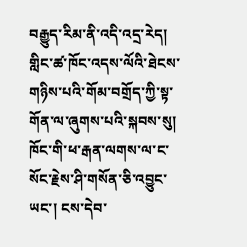བརྒྱུད་རིམ་ནི་འདི་འདྲ་རེད། གླིང་ཚ་ཁོང་འདས་ལོའི་ཐེངས་གཉིས་པའི་གོམ་བགྲོད་ཀྱི་སྟ་གོན་ལ་ཞུགས་པའི་སྐབས་སུ། ཁོང་གི་ཕ་རྒན་ལགས་ལ་ང་སོང་རྗེས་ཤི་གསོན་ཅི་འབྱུང་ཡང་། ངས་དེབ་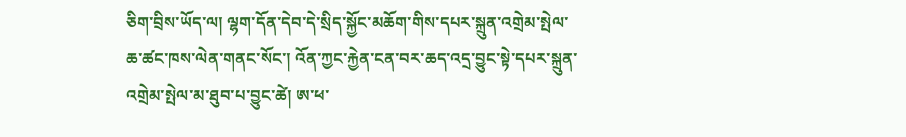ཅིག་བྲིས་ཡོད་ལ། ལྷག་དོན་དེབ་དེ་སྲིད་སྐྱོང་མཆོག་གིས་དཔར་སྐྲུན་འགྲེམ་སྤེལ་ཆ་ཚང་ཁས་ལེན་གནང་སོང་། འོན་ཀྱང་རྐྱེན་ངན་བར་ཆད་འདྲ་བྱུང་སྟེ་དཔར་སྐྲུན་འགྲེམ་སྤེལ་མ་ཐུབ་པ་བྱུང་ཚེ། ཨ་ཕ་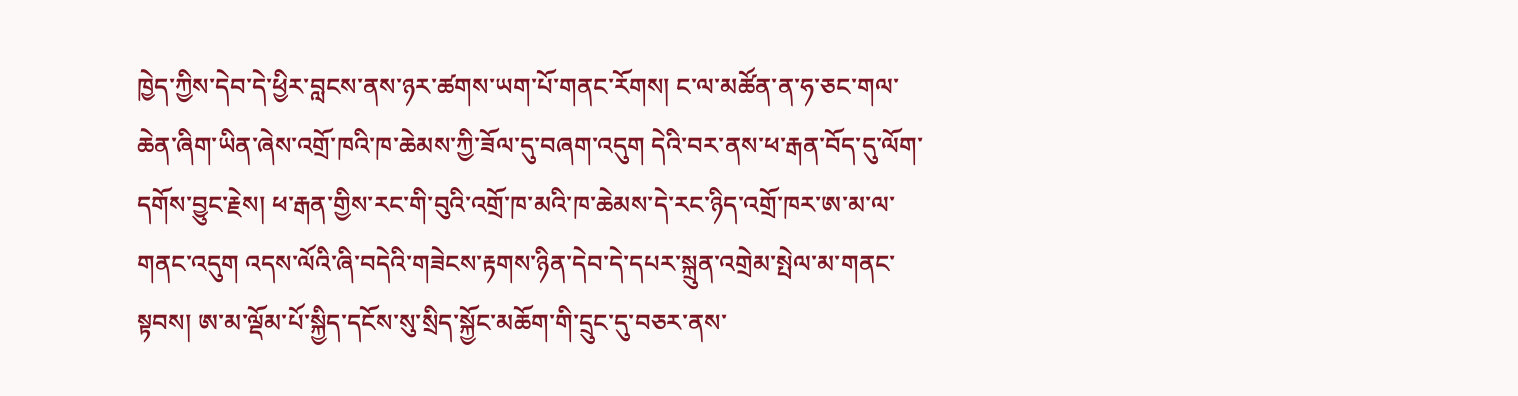ཁྱེད་ཀྱིས་དེབ་དེ་ཕྱིར་བླངས་ནས་ཉར་ཚགས་ཡག་པོ་གནང་རོགས། ང་ལ་མཚོན་ན་ཧ་ཅང་གལ་ཆེན་ཞིག་ཡིན་ཞེས་འགྲོ་ཁའི་ཁ་ཆེམས་ཀྱི་ཟོལ་དུ་བཞག་འདུག དེའི་བར་ནས་ཕ་རྒན་བོད་དུ་ལོག་དགོས་བྱུང་རྗེས། ཕ་རྒན་གྱིས་རང་གི་བུའི་འགྲོ་ཁ་མའི་ཁ་ཆེམས་དེ་རང་ཉིད་འགྲོ་ཁར་ཨ་མ་ལ་གནང་འདུག འདས་ལོའི་ཞི་བདེའི་གཟེངས་རྟགས་ཉིན་དེབ་དེ་དཔར་སྐྲུན་འགྲེམ་སྤེལ་མ་གནང་སྟབས། ཨ་མ་ལྡོམ་པོ་སྐྱིད་དངོས་སུ་སྲིད་སྐྱོང་མཆོག་གི་དྲུང་དུ་བཅར་ནས་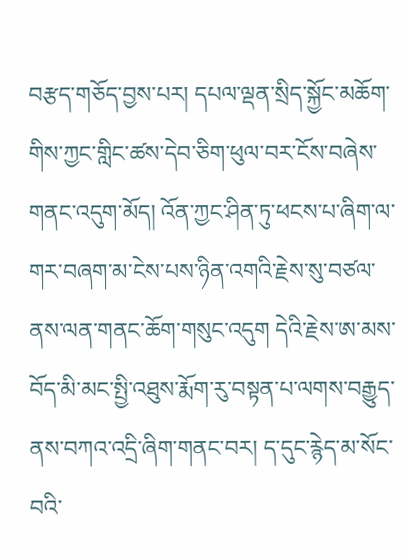བརྩད་གཅོད་བྱས་པར། དཔལ་ལྡན་སྲིད་སྐྱོང་མཆོག་གིས་ཀྱང་གླིང་ཚས་དེབ་ཅིག་ཕུལ་བར་ངོས་བཞེས་གནང་འདུག་མོད། འོན་ཀྱང་ཤིན་ཏུ་ཕངས་པ་ཞིག་ལ་གར་བཞག་མ་ངེས་པས་ཉིན་འགའི་རྗེས་སུ་བཙལ་ནས་ལན་གནང་ཆོག་གསུང་འདུག དེའི་རྗེས་ཨ་མས་བོད་མི་མང་སྤྱི་འཐུས་རྨོག་རུ་བསྟན་པ་ལགས་བརྒྱུད་ནས་བཀའ་འདྲི་ཞིག་གནང་བར། ད་དུང་རྙེད་མ་སོང་བའི་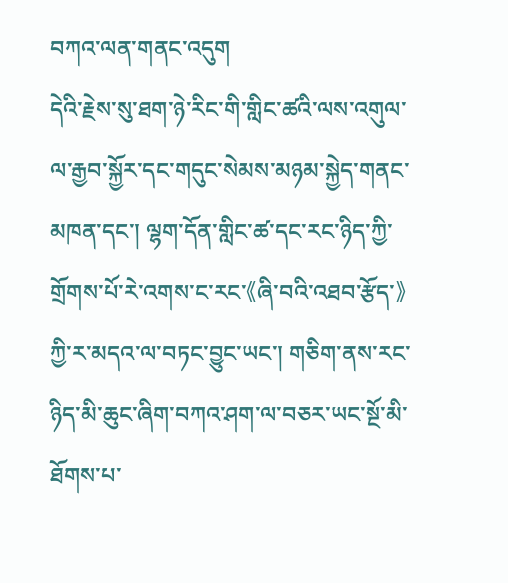བཀའ་ལན་གནང་འདུག
དེའི་རྗེས་སུ་ཐག་ཉེ་རིང་གི་གླིང་ཚའི་ལས་འགུལ་ལ་རྒྱབ་སྐྱོར་དང་གདུང་སེམས་མཉམ་སྐྱེད་གནང་མཁན་དང་། ལྷག་དོན་གླིང་ཚ་དང་རང་ཉིད་ཀྱི་གྲོགས་པོ་རེ་འགས་ང་རང་《ཞི་བའི་འཐབ་རྩོད་》ཀྱི་ར་མདའ་ལ་བཏང་བྱུང་ཡང་། གཅིག་ནས་རང་ཉིད་མི་ཆུང་ཞིག་བཀའ་ཤག་ལ་བཅར་ཡང་སྔོ་མི་ཐོགས་པ་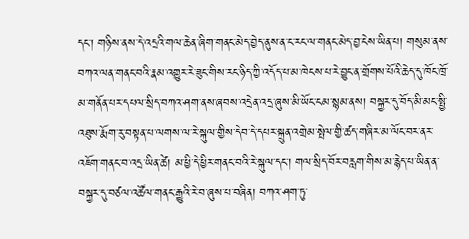དང་། གཉིས་ནས་དེ་འདྲའི་གལ་ཆེན་ཞིག་གནང་མེད་བྱེད་ནུས་ན་ང་རང་ལ་གནང་མེད་བྱ་ངེས་ཡིན་པ། གསུམ་ནས་བཀའ་ལན་གནང་བའི་རྣམ་འགྱུར་རེ་ཟུང་གིས་རང་ཉིད་ཀྱི་འདོད་པ་མ་ཁེངས་པ་རེ་བྱུང་ན་གྲོགས་པོའི་ཆེད་དུ་ཁོང་ཁྲོ་མ་གནོན་པར་དཔལ་སྲིད་བཀའ་ཤག་ནས་ཞབས་འདྲེན་འདྲ་ཞུས་མི་ཡོང་ངམ་སྙམ་ནས། བསྐྱར་དུ་བོད་མི་མང་སྤྱི་འཐུས་རྨོག་རུ་བསྟན་པ་ལགས་ལ་རེ་སྐུལ་གྱིས་དེབ་དེ་དཔར་སྐྲུན་འགྲེམ་སྤེལ་གྱི་ཚད་གཞིར་མ་ལོང་བར་ནར་འཇོག་གནང་བ་འདྲ་ཡིན་ཚེ། མ་ཕྱི་དེ་ཕྱིར་གནང་བའི་རེ་སྐུལ་དང་། གལ་སྲིད་བོར་བརླག་གིས་མ་རྙེད་པ་ཡིན་ན་བསྐྱར་དུ་བཙལ་འཚོལ་གནང་རྒྱུའི་རེ་བ་ཞུས་པ་བཞིན། བཀའ་ཤག་ཏུ་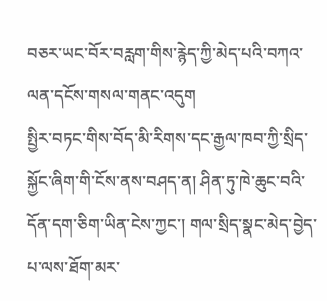བཅར་ཡང་བོར་བརླག་གིས་རྙེད་ཀྱི་མེད་པའི་བཀའ་ལན་དངོས་གསལ་གནང་འདུག
སྤྱིར་བཏང་གིས་བོད་མི་རིགས་དང་རྒྱལ་ཁབ་ཀྱི་སྲིད་སྐྱོང་ཞིག་གི་ངོས་ནས་བཤད་ན། ཤིན་ཏུ་ཁེ་ཆུང་བའི་དོན་དག་ཅིག་ཡིན་ངེས་ཀྱང་། གལ་སྲིད་སྣང་མེད་བྱེད་པ་ལས་ཐོག་མར་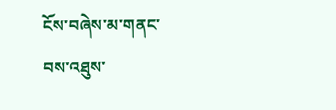ངོས་བཞེས་མ་གནང་བས་འཐུས་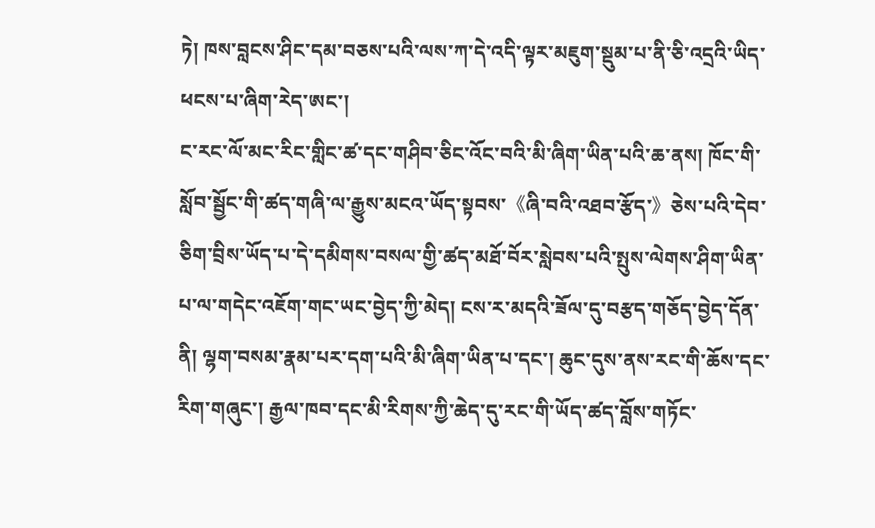ཏེ། ཁས་བླངས་ཤིང་དམ་བཅས་པའི་ལས་ཀ་དེ་འདི་ལྟར་མཇུག་སྡུམ་པ་ནི་ཅི་འདྲའི་ཡིད་ཕངས་པ་ཞིག་རེད་ཨང་།
ང་རང་ལོ་མང་རིང་གླིང་ཚ་དང་གཤིབ་ཅིང་འོང་བའི་མི་ཞིག་ཡིན་པའི་ཆ་ནས། ཁོང་གི་སློབ་སྦྱོང་གི་ཚད་གཞི་ལ་རྒྱུས་མངའ་ཡོད་སྟབས་《ཞི་བའི་འཐབ་རྩོད་》ཅེས་པའི་དེབ་ཅིག་བྲིས་ཡོད་པ་དེ་དམིགས་བསལ་གྱི་ཚད་མཐོ་བོར་སླེབས་པའི་སྤུས་ལེགས་ཤིག་ཡིན་པ་ལ་གདེང་འཇོག་གང་ཡང་བྱེད་ཀྱི་མེད། ངས་ར་མདའི་ཟོལ་དུ་བརྩད་གཅོད་བྱེད་དོན་ནི། ལྷག་བསམ་རྣམ་པར་དག་པའི་མི་ཞིག་ཡིན་པ་དང་། ཆུང་དུས་ནས་རང་གི་ཆོས་དང་རིག་གཞུང་། རྒྱལ་ཁབ་དང་མི་རིགས་ཀྱི་ཆེད་དུ་རང་གི་ཡོད་ཚད་བློས་གཏོང་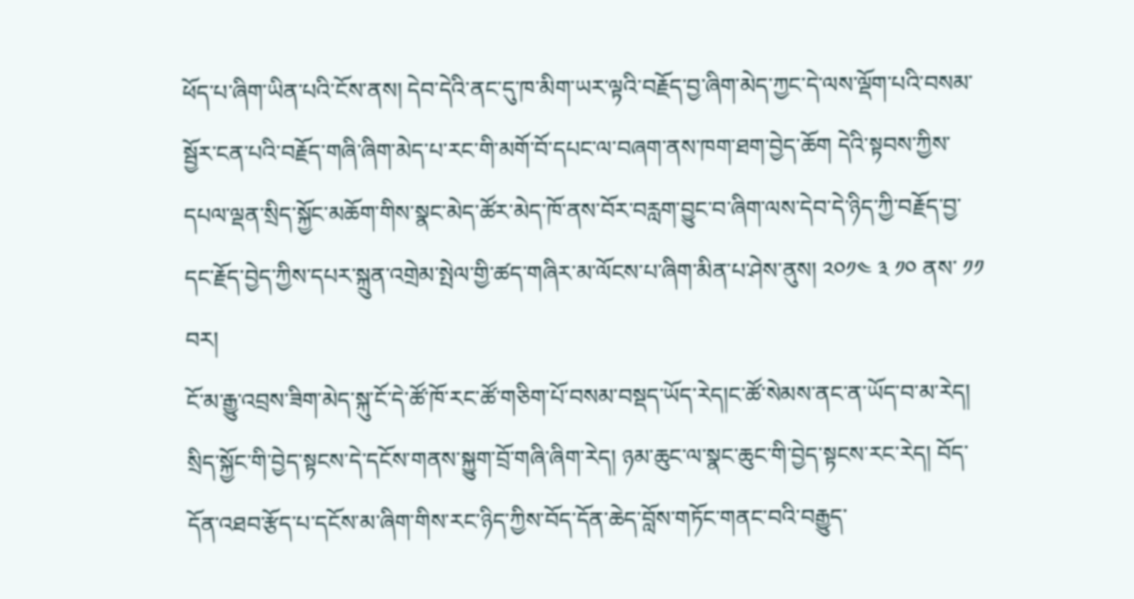ཕོད་པ་ཞིག་ཡིན་པའི་ངོས་ནས། དེབ་དེའི་ནང་དུ་ཁ་མིག་ཡར་ལྟའི་བརྗོད་བྱ་ཞིག་མེད་ཀྱང་དེ་ལས་ལྡོག་པའི་བསམ་སྦྱོར་ངན་པའི་བརྗོད་གཞི་ཞིག་མེད་པ་རང་གི་མགོ་བོ་དཔང་ལ་བཞག་ནས་ཁག་ཐག་བྱེད་ཆོག དེའི་སྟབས་ཀྱིས་དཔལ་ལྡན་སྲིད་སྐྱོང་མཆོག་གིས་སྣང་མེད་ཚོར་མེད་ཁོ་ནས་བོར་བརླག་བྱུང་བ་ཞིག་ལས་དེབ་དེ་ཉིད་ཀྱི་བརྗོད་བྱ་དང་རྗོད་བྱེད་ཀྱིས་དཔར་སྐྲུན་འགྲེམ་སྤེལ་གྱི་ཚད་གཞིར་མ་ལོངས་པ་ཞིག་མིན་པ་ཤེས་ནུས། ༢༠༡༤ ༣ ༡༠ ནས་ ༡༡ བར།
ངོ་མ་རྒྱུ་འབྲས་ཟིག་མེད་སྐུ་ངོ་དེ་ཚོ་ཁོ་རང་ཚོ་གཅིག་པོ་བསམ་བསྡད་ཡོད་རེད།ང་ཚོ་སེམས་ནང་ན་ཡོད་བ་མ་རེད།
སྲིད་སྐྱོང་གི་བྱེད་སྟངས་དེ་དངོས་གནས་སྐྱུག་བྲོ་གཞི་ཞིག་རེད། ཉམ་ཆུང་ལ་སྣང་ཆུང་གི་བྱེད་སྟངས་རང་རེད། བོད་དོན་འཐབ་རྩོད་པ་དངོས་མ་ཞིག་གིས་རང་ཉིད་ཀྱིས་བོད་དོན་ཆེད་བློས་གཏོང་གནང་བའི་བརྒྱུད་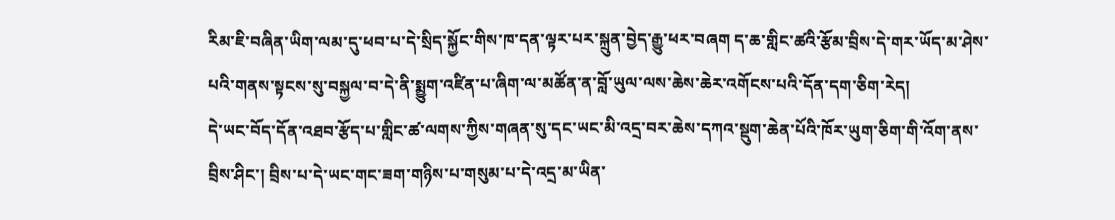རིམ་ཇི་བཞིན་ཡིག་ལམ་དུ་ཕབ་པ་དེ་སྲིད་སྐྱོང་གིས་ཁ་དན་ལྟར་པར་སྐྲུན་བྱེད་རྒྱུ་ཕར་བཞག ད་ཆ་གླིང་ཚའི་རྩོམ་བྲིས་དེ་གར་ཡོད་མ་ཤེས་པའི་གནས་སྟངས་སུ་བསྐྱལ་བ་དེ་ནི་སྨྱུག་འཛིན་པ་ཞིག་ལ་མཚོན་ན་བློ་ཡུལ་ལས་ཆེས་ཆེར་འགོངས་པའི་དོན་དག་ཅིག་རེད།
དེ་ཡང་བོད་དོན་འཐབ་རྩོད་པ་གླིང་ཚ་ལགས་ཀྱིས་གཞན་སུ་དང་ཡང་མི་འདྲ་བར་ཆེས་དཀའ་སྡུག་ཆེན་པོའི་ཁོར་ཡུག་ཅིག་གི་འོག་ནས་བྲིས་ཤིང་། བྲིས་པ་དེ་ཡང་གང་ཟག་གཉིས་པ་གསུམ་པ་དེ་འདྲ་མ་ཡིན་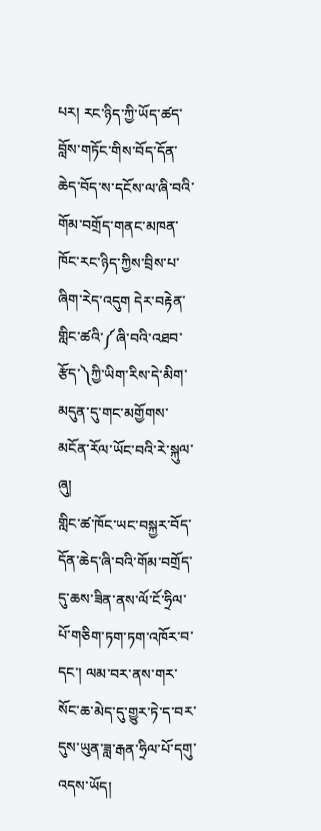པར། རང་ཉིད་ཀྱི་ཡོད་ཚད་བློས་གཏོང་གིས་བོད་དོན་ཆེད་བོད་ས་དངོས་ལ་ཞི་བའི་གོམ་བགྲོད་གནང་མཁན་ཁོང་རང་ཉིད་ཀྱིས་བྲིས་པ་ཞིག་རེད་འདུག དེར་བརྟེན་གླིང་ཚའི་༼ཞི་བའི་འཐབ་རྩོད་༽ཀྱི་ཡིག་རིས་དེ་མིག་མདུན་དུ་གང་མགྱོགས་མངོན་རོལ་ཡོང་བའི་རེ་སྐུལ་ཞུ།
གླིང་ཚ་ཁོང་ཡང་བསྐྱར་བོད་དོན་ཆེད་ཞི་བའི་གོམ་བགྲོད་དུ་ཆས་ཟིན་ནས་ལོ་ངོ་ཧྲིལ་པོ་གཅིག་ཏག་ཏག་འཁོར་བ་དང་། ལམ་བར་ནས་གར་སོང་ཆ་མེད་དུ་གྱུར་ཏེ་ད་བར་དུས་ཡུན་ཟླ་རྒན་ཧྲིལ་པོ་དགུ་འདས་ཡོད།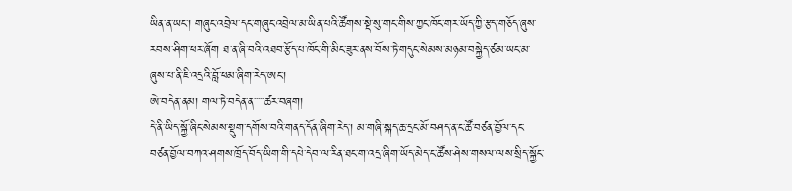ཡིན་ན་ཡང་། གཞུང་འབྲེལ་དང་གཞུང་འབྲེལ་མ་ཡིན་པའི་ཚོགས་སྡེ་སུ་གང་གིས་ཀྱང་ཁོང་གར་ཡོད་ཀྱི་རྩད་གཅོད་ཞུས་རབས་ཤིག་ཕར་ཞོག ཐ་ན་ཞི་བའི་འཐབ་རྩོད་པ་ཁོང་གི་མིང་ཟུར་ནས་བོས་ཏེ་གདུང་སེམས་མཉམ་བསྐྱེད་ཙམ་ཡང་མ་ཞུས་པ་ནི་ཇི་འདྲའི་བློ་ཕམ་ཞིག་རེད་ཨང་།
ཨེ་བདེན་ནམ། གལ་ཏེ་བདེན་ན་་་་་ཚར་བཞག།
དེ་ནི་ཡིད་སྐྱོ་ཞིང་སེམས་སྡུག་དགོས་བའི་གནད་དོན་ཞིག་རེད་། མ་གཞི་སྐད་ཆ་དྲང་མོ་བཤད་ན་ང་ཚོ་བཙན་བྱོལ་དང་བཙན་བྱོལ་བཀའ་ཤགས་ཁྲོད་བོད་ཡིག་གི་དཔེ་དེབ་ལ་རིན་ཐང་ག་འདྲ་ཞིག་ཡོད་མེད་ང་ཚོས་ཤེས་གསལ་ལས་སྲིད་སྐྱོང་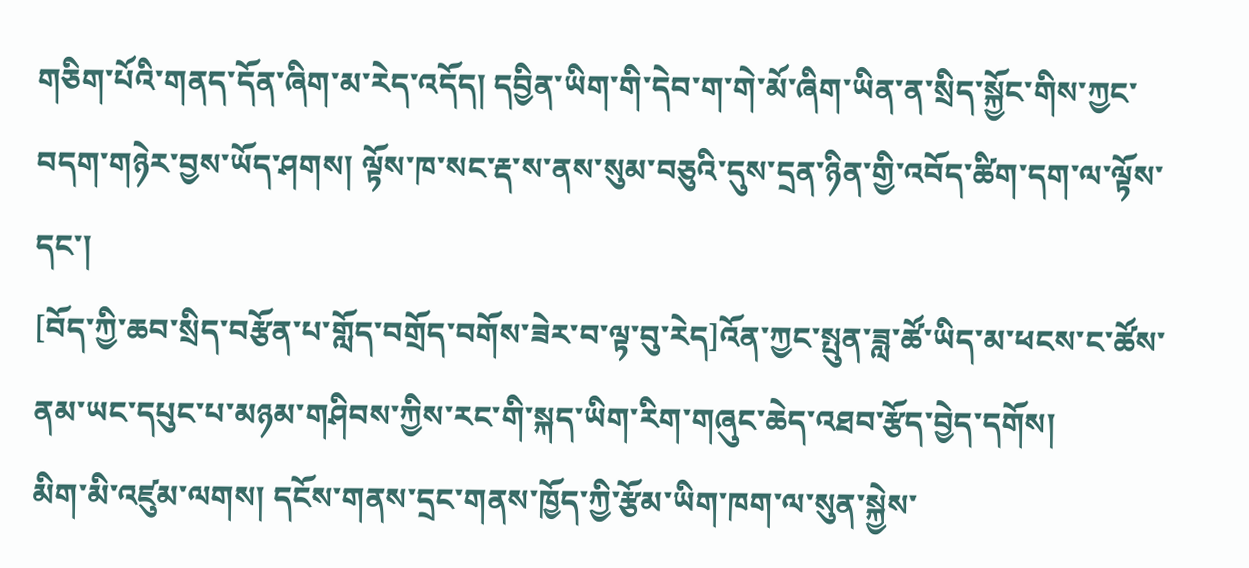གཅིག་པོའི་གནད་དོན་ཞིག་མ་རེད་འདོད། དབྱིན་ཡིག་གི་དེབ་ག་གེ་མོ་ཞིག་ཡིན་ན་སྲིད་སྐྱོང་གིས་ཀྱང་བདག་གཉེར་བྱས་ཡོད་ཤགས། ལྟོས་ཁ་སང་རྡ་ས་ནས་སུམ་བཅུའི་དུས་དྲན་ཉིན་གྱི་འབོད་ཚིག་དག་ལ་ལྟོས་དང་།
[བོད་ཀྱི་ཆབ་སྲིད་བརྩོན་པ་གློད་བགྲོད་བགོས་ཟེར་བ་ལྟ་བུ་རེད]འོན་ཀྱང་སྤུན་ཟླ་ཚོ་ཡིད་མ་ཕངས་ང་ཚོས་ནམ་ཡང་དཔུང་པ་མཉམ་གཤིབས་ཀྱིས་རང་གི་སྐད་ཡིག་རིག་གཞུང་ཆེད་འཐབ་རྩོད་བྱེད་དགོས།
མིག་མི་འཛུམ་ལགས། དངོས་གནས་དྲང་གནས་ཁྱོད་ཀྱི་རྩོམ་ཡིག་ཁག་ལ་སུན་སྐྱེས་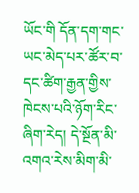ཡོང་གི དོན་དག་གང་ཡང་མེད་པར་ཚོར་བ་དང་ཚིག་རྒྱན་གྱིས་ཁེངས་པའི་ཉོག་རིང་ཞིག་རེད། དེ་སྔོན་མི་འགའ་རེས་མིག་མི་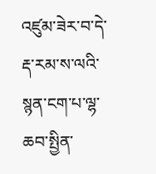འཛུམ་ཟེར་བ་དེ་རྡ་རམ་ས་ལའི་སྙན་ངག་པ་ལྷ་ཆབ་སྤྱིན་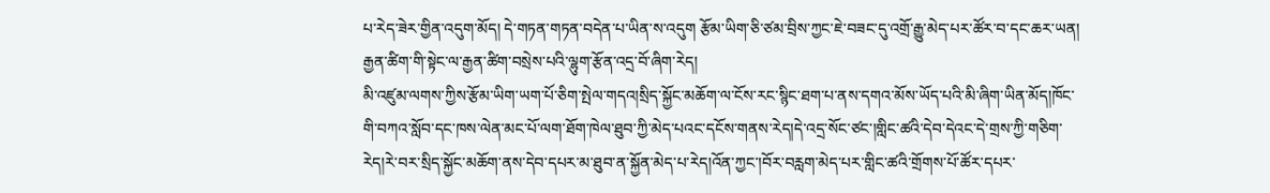པ་རེད་ཟེར་གྱིན་འདུག་མོད། དེ་གཏན་གཏན་བདེན་པ་ཡིན་ས་འདུག རྩོམ་ཡིག་ཅི་ཙམ་བྲིས་ཀྱང་ཇེ་བཟང་དུ་འགྲོ་རྒྱུ་མེད་པར་ཚོར་བ་དང་ཆར་ཡན། རྒྱན་ཚིག་གི་སྟེང་ལ་རྒྱན་ཚིག་བསྲེས་པའི་ལྷུག་རྩོན་འདྲ་བོ་ཞིག་རེད།
མི་འཛུམ་ལགས་ཀྱིས་རྩོམ་ཡིག་ཡག་པོ་ཅིག་སྤེལ་གདའ།སྲིད་སྐྱོང་མཆོག་ལ་ངོས་རང་སྙིང་ཐག་པ་ནས་དགའ་མོས་ཡོད་པའི་མི་ཞིག་ཡིན་མོད།ཁོང་གི་བཀའ་སློབ་དང་ཁས་ལེན་མང་པོ་ལག་ཐོག་ཁེལ་ཐུབ་ཀྱི་མེད་པའང་དངོས་གནས་རེད།དེ་འདྲ་སོང་ཙང་།གླིང་ཚའི་དེབ་དེའང་དེ་གྲས་ཀྱི་གཅིག་རེད།རེ་བར་སྲིད་སྐྱོང་མཆོག་ནས་དེབ་དཔར་མ་ཐུབ་ན་སྐྱོན་མེད་པ་རེད།འོན་ཀྱང་།བོར་བརླག་མེད་པར་གླིང་ཚའི་གྲོགས་པོ་ཚོར་དཔར་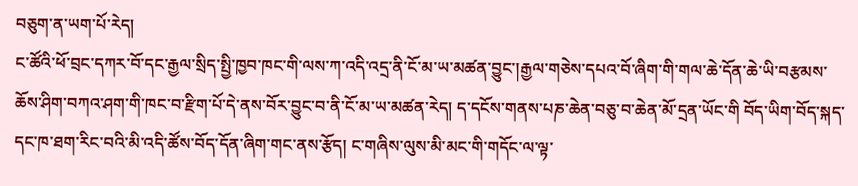བཅུག་ན་ཡག་པོ་རེད།
ང་ཚོའི་ཕོ་བྲང་དཀར་བོ་དང་རྒྱལ་སྲིད་སྤྱི་ཁྱབ་ཁང་གི་ལས་ཀ་འདི་འདྲ་ནི་ངོ་མ་ཡ་མཚན་བྱུང་།རྒྱལ་གཅེས་དཔའ་བོ་ཞིག་གི་གལ་ཆེ་དོན་ཆེ་ཡི་བརྩམས་ཆོས་ཤིག་བཀའ་ཤག་གི་ཁང་བ་རྫིག་པོ་དེ་ནས་བོར་བྱུང་བ་ནི་ངོ་མ་ཡ་མཚན་རེད། ད་དངོས་གནས་པཎ་ཆེན་བཅུ་བ་ཆེན་མོ་དྲན་ཡོང་གི བོད་ཡིག་བོད་སྐད་དང་ཁ་ཐག་རིང་བའི་མི་འདི་ཚོས་བོད་དོན་ཞིག་གང་ནས་རྩོད། ང་གཞིས་ལུས་མི་མང་གི་གདོང་ལ་ལྟ་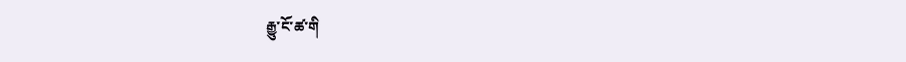རྒྱུ་ངོ་ཚ་གི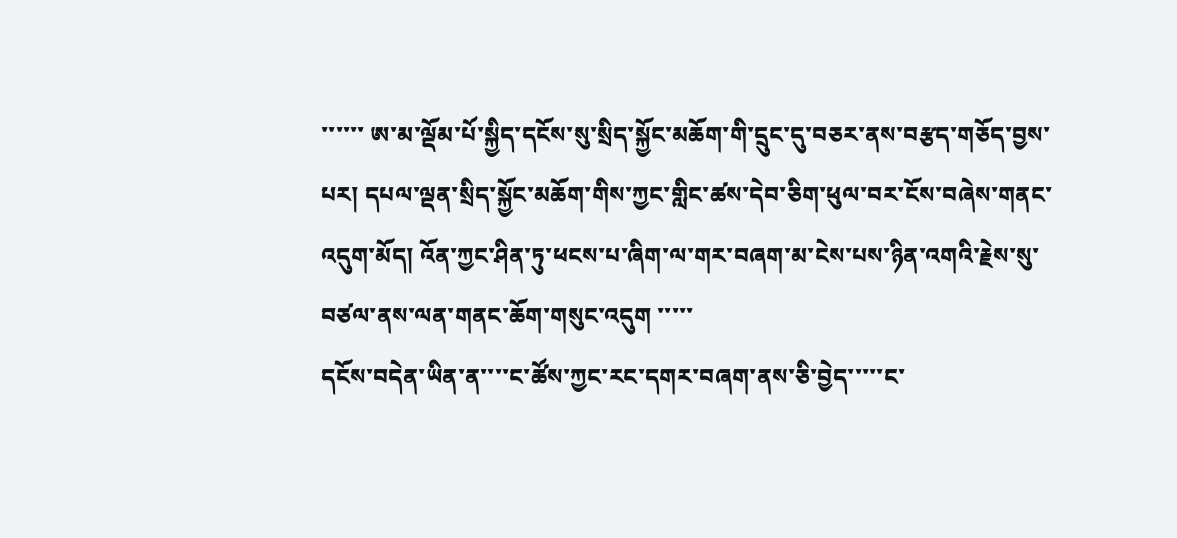་་་་་་ ཨ་མ་ལྡོམ་པོ་སྐྱིད་དངོས་སུ་སྲིད་སྐྱོང་མཆོག་གི་དྲུང་དུ་བཅར་ནས་བརྩད་གཅོད་བྱས་པར། དཔལ་ལྡན་སྲིད་སྐྱོང་མཆོག་གིས་ཀྱང་གླིང་ཚས་དེབ་ཅིག་ཕུལ་བར་ངོས་བཞེས་གནང་འདུག་མོད། འོན་ཀྱང་ཤིན་ཏུ་ཕངས་པ་ཞིག་ལ་གར་བཞག་མ་ངེས་པས་ཉིན་འགའི་རྗེས་སུ་བཙལ་ནས་ལན་གནང་ཆོག་གསུང་འདུག ་་་་་
དངོས་བདེན་ཡིན་ན་་་་ང་ཚོས་ཀྱང་རང་དགར་བཞག་ནས་ཅི་བྱེད་་་་་ང་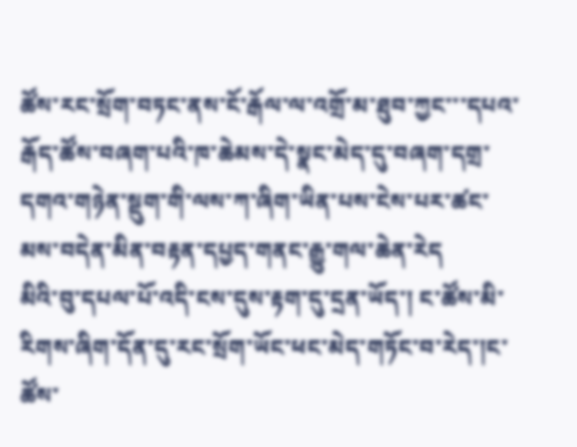ཚོས་རང་སྲོག་བཏང་ནས་ངོ་རྒོལ་ལ་འགྲོ་མ་ཐུབ་ཀྱང་་་དཔའ་རྒོད་ཚོས་བཞག་པའི་ཁ་ཆེམས་དེ་སྣང་མེད་དུ་བཞག་དགྲ་དགའ་གཉེན་སྡུག་གི་ལས་ཀ་ཞིག་ཡིན་པས་ངེས་པར་ཚང་མས་བདེན་མིན་བརྟན་དཔྱད་གནང་རྒྱུ་གལ་ཆེན་རེད
མིའི་བུ་དཔལ་པོ་འདི་ངས་དུས་རྟག་དུ་དྲན་ཡོད་། ང་ཚོས་མི་རིགས་ཞིག་དོན་དུ་རང་སྲོག་ཡོང་ཕང་མེད་གཏོང་བ་རེད་།ང་ཚོས་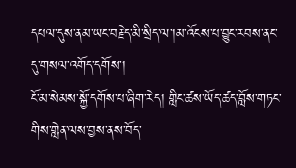དཔལ་དུས་ནམ་ཡང་བརྗེད་མི་སྲིད་ལ་།མ་འོངས་པ་བྱུང་རབས་ནང་དུ་གསལ་འགོད་དགོས་།
ངོ་མ་སེམས་སྐྱོ་དགོས་པ་ཞིག་རེད། གླིང་ཚས་ཡོད་ཚད་བློས་གཏང་གིས་གླེན་ལས་བྱས་ནས་བོད་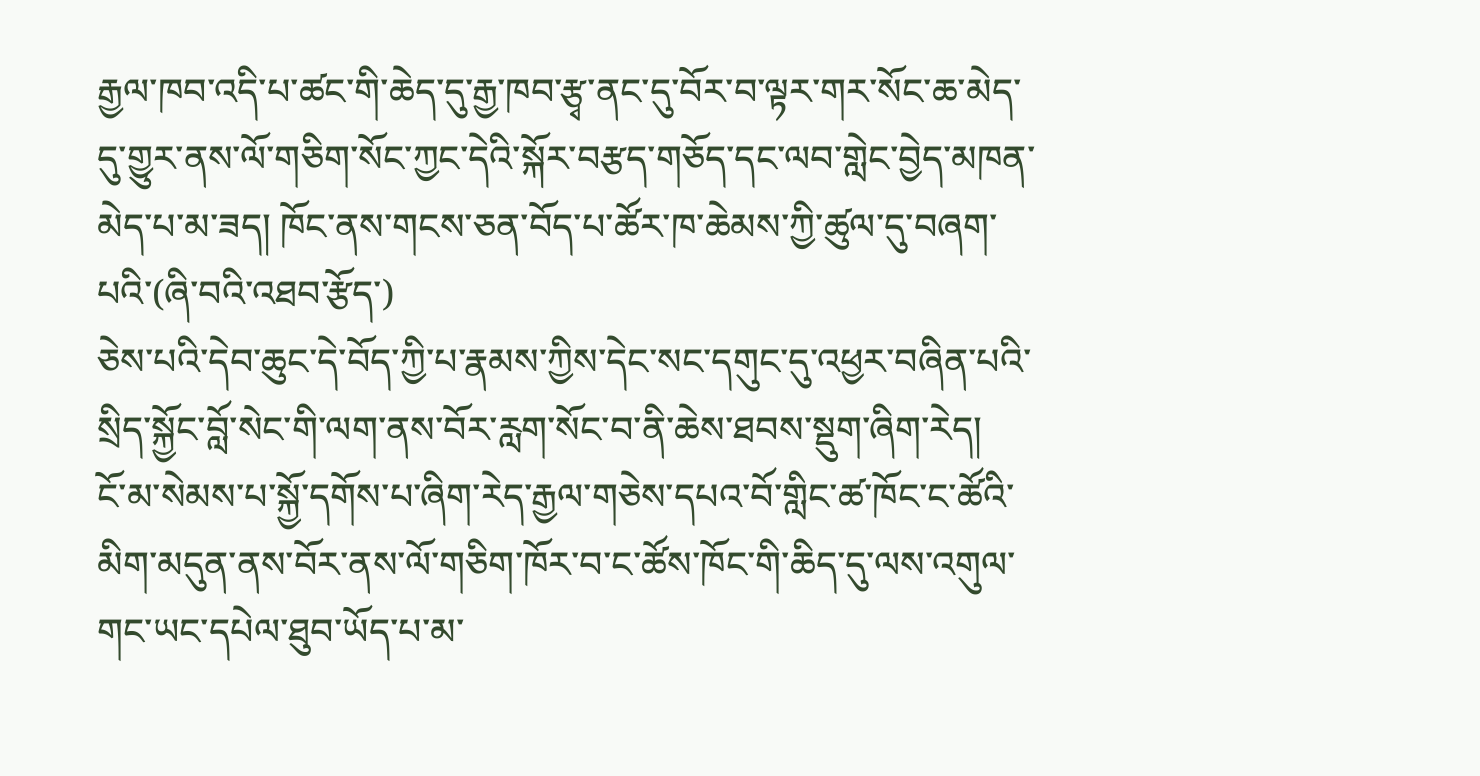རྒྱལ་ཁབ་འདི་པ་ཚང་གི་ཆེད་དུ་རྒྱ་ཁབ་རྩྭ་ནང་དུ་བོར་བ་ལྟར་གར་སོང་ཆ་མེད་དུ་གྱུར་ནས་ལོ་གཅིག་སོང་ཀྱང་དེའི་སྐོར་བརྩད་གཅོད་དང་ལབ་གླེང་བྱེད་མཁན་མེད་པ་མ་ཟད། ཁོང་ནས་གངས་ཅན་བོད་པ་ཚོར་ཁ་ཆེམས་ཀྱི་ཚུལ་དུ་བཞག་པའི་(ཞི་བའི་འཐབ་རྩོད་)
ཅེས་པའི་དེབ་ཆུང་དེ་བོད་ཀྱི་པ་རྣམས་ཀྱིས་དེང་སང་དགུང་དུ་འཕྱར་བཞིན་པའི་སྲིད་སྐྱོང་བློ་སེང་གི་ལག་ནས་བོར་རླག་སོང་བ་ནི་ཆེས་ཐབས་སྡུག་ཞིག་རེད།
ངོ་མ་སེམས་པ་སྐྱོ་དགོས་པ་ཞིག་རེད་རྒྱལ་གཅེས་དཔའ་བོ་གླིང་ཚ་ཁོང་ང་ཚོའི་མིག་མདུན་ནས་བོར་ནས་ལོ་གཅིག་ཁོར་བ་ང་ཚོས་ཁོང་གི་ཆིད་དུ་ལས་འགུལ་གང་ཡང་དཔེལ་ཐུབ་ཡོད་པ་མ་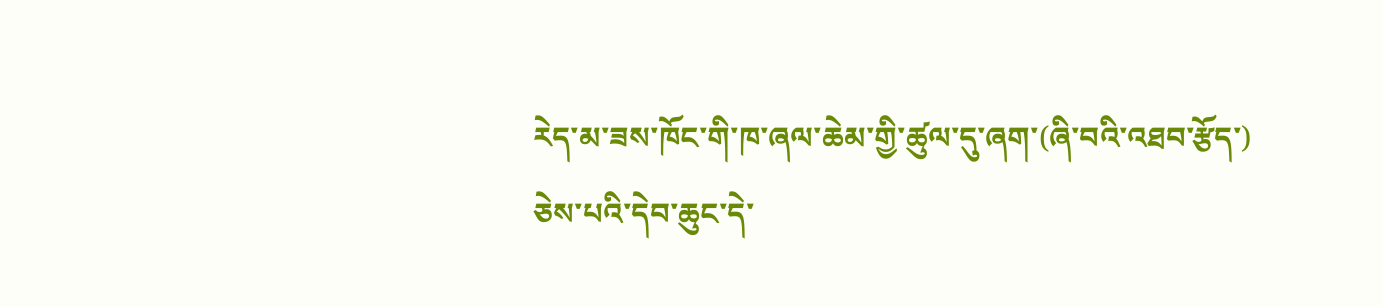རེད་མ་ཟས་ཁོང་གི་ཁ་ཞལ་ཆེམ་གྱི་ཚུལ་དུ་ཞག་(ཞི་བའི་འཐབ་རྩོད་)
ཅེས་པའི་དེབ་ཆུང་དེ་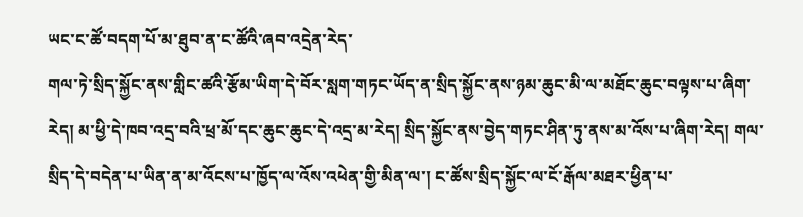ཡང་ང་ཚོ་བདག་པོ་མ་ཐུབ་ན་ང་ཚོའི་ཞབ་འདྲེན་རེད་
གལ་ཏེ་སྲིད་སྐྱོང་ནས་གླིང་ཚའི་རྩོམ་ཡིག་དེ་བོར་སླག་གཏང་ཡོད་ན་སྲིད་སྐྱོང་ནས་ཉམ་ཆུང་མི་ལ་མཐོང་ཆུང་བལྟས་པ་ཞིག་རེད། མ་ཕྱི་དེ་ཁབ་འདྲ་བའི་ཕྲ་མོ་དང་ཆུང་ཆུང་དེ་འདྲ་མ་རེད། སྲིད་སྐྱོང་ནས་བྱེད་གཏང་ཤིན་ཏུ་ནས་མ་འོས་པ་ཞིག་རེད། གལ་སྲིད་དེ་བདེན་པ་ཡིན་ན་མ་འོངས་པ་ཁྱོད་ལ་འོས་འཕེན་གྱི་མིན་ལ་། ང་ཚོས་སྲིད་སྐྱོང་ལ་ངོ་རྒོལ་མཐར་ཕྱིན་པ་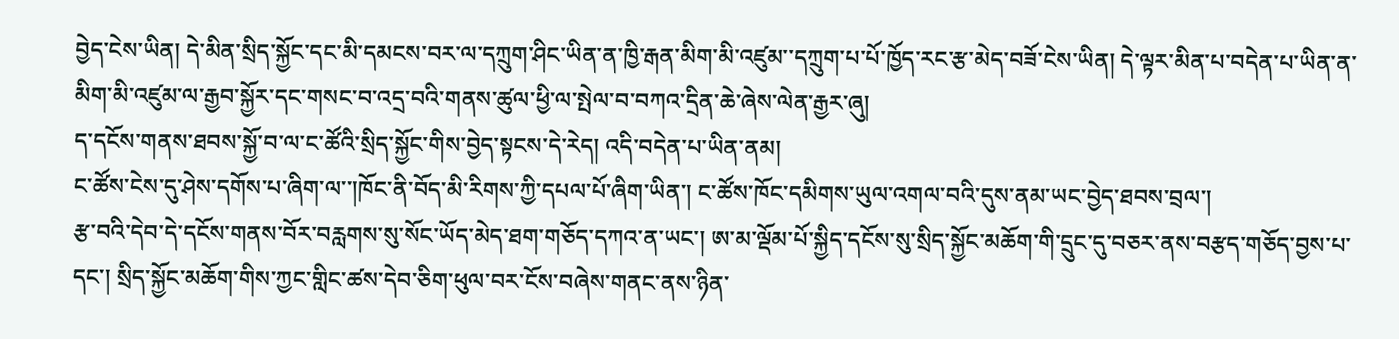བྱེད་ངེས་ཡིན། དེ་མིན་སྲིད་སྐྱོང་དང་མི་དམངས་བར་ལ་དཀྲུག་ཤིང་ཡིན་ན་ཁྱི་རྒན་མིག་མི་འཛུམ་་དཀྲུག་པ་པོ་ཁྱོད་རང་རྩ་མེད་བཟོ་ངེས་ཡིན། དེ་ལྟར་མིན་པ་བདེན་པ་ཡིན་ན་མིག་མི་འཛུམ་ལ་རྒྱབ་སྐྱོར་དང་གསང་བ་འདྲ་བའི་གནས་ཚུལ་ཕྱི་ལ་སྤེལ་བ་བཀའ་དྲིན་ཆེ་ཞེས་ལེན་རྒྱར་ཞུ།
ད་དངོས་གནས་ཐབས་སྐྱོ་བ་ལ་ང་ཚོའི་སྲིད་སྐྱོང་གིས་བྱེད་སྟངས་དེ་རེད། འདི་བདེན་པ་ཡིན་ནམ།
ང་ཚོས་ངེས་དུ་ཤེས་དགོས་པ་ཞིག་ལ་་།ཁོང་ནི་བོད་མི་རིགས་ཀྱི་དཔལ་པོ་ཞིག་ཡིན་། ང་ཚོས་ཁོང་དམིགས་ཡུལ་འགལ་བའི་དུས་ནམ་ཡང་བྱེད་ཐབས་བྲལ་།
རྩ་བའི་དེབ་དེ་དངོས་གནས་བོར་བརླགས་སུ་སོང་ཡོད་མེད་ཐག་གཅོད་དཀའ་ན་ཡང་། ཨ་མ་ལྡོམ་པོ་སྐྱིད་དངོས་སུ་སྲིད་སྐྱོང་མཆོག་གི་དྲུང་དུ་བཅར་ནས་བརྩད་གཅོད་བྱས་པ་དང་། སྲིད་སྐྱོང་མཆོག་གིས་ཀྱང་གླིང་ཚས་དེབ་ཅིག་ཕུལ་བར་ངོས་བཞེས་གནང་ནས་ཉིན་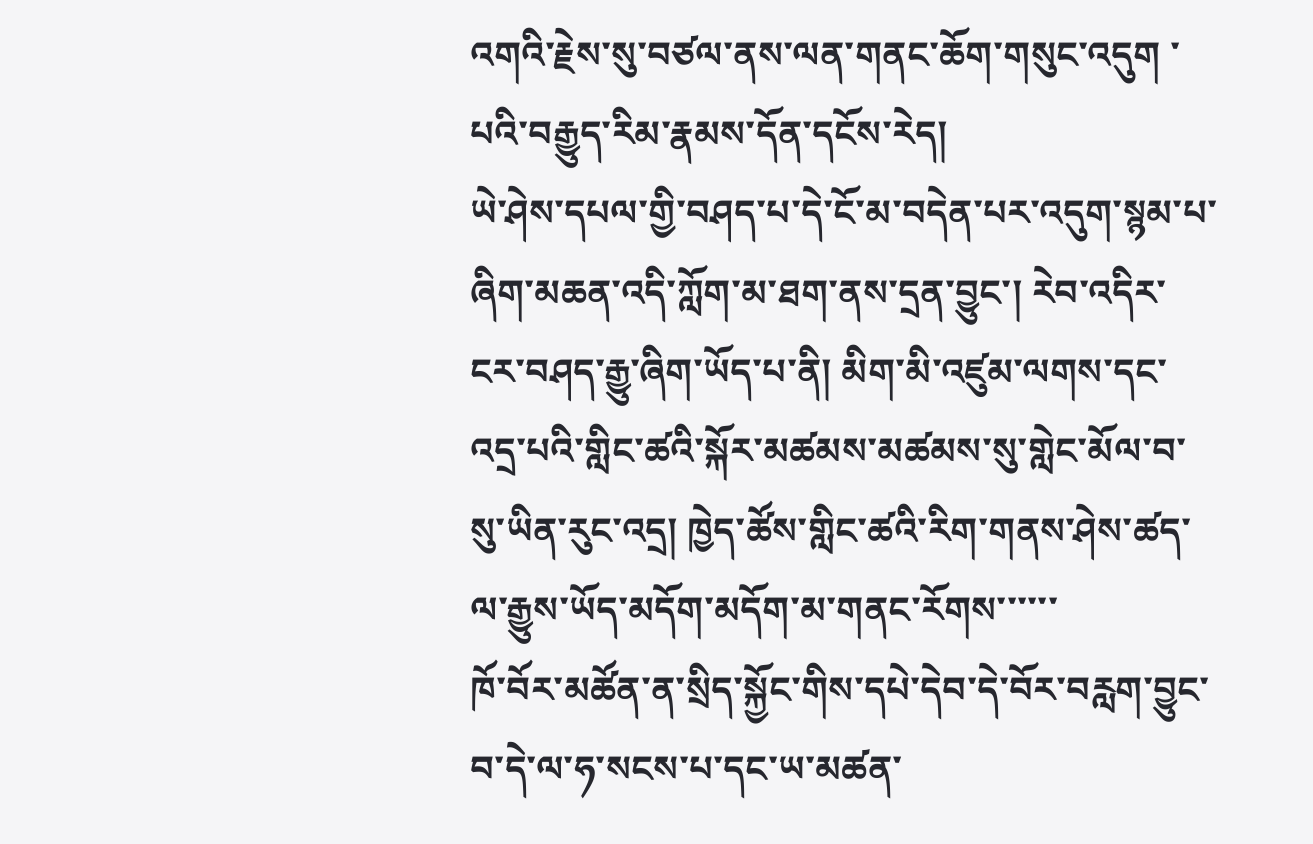འགའི་རྗེས་སུ་བཙལ་ནས་ལན་གནང་ཆོག་གསུང་འདུག ་པའི་བརྒྱུད་རིམ་རྣམས་དོན་དངོས་རེད།
ཡེ་ཤེས་དཔལ་གྱི་བཤད་པ་དེ་ངོ་མ་བདེན་པར་འདུག་སྙམ་པ་ཞིག་མཆན་འདི་ཀློག་མ་ཐག་ནས་དྲན་བྱུང་། རེབ་འདིར་ངར་བཤད་རྒྱུ་ཞིག་ཡོད་པ་ནི། མིག་མི་འཛུམ་ལགས་དང་འདྲ་པའི་གླིང་ཚའི་སྐོར་མཚམས་མཚམས་སུ་གླེང་མོལ་བ་སུ་ཡིན་རུང་འདྲ། ཁྱེད་ཚོས་གླིང་ཚའི་རིག་གནས་ཤེས་ཚད་ལ་རྒྱུས་ཡོད་མདོག་མདོག་མ་གནང་རོགས་་་་་་
ཁོ་བོར་མཚོན་ན་སྲིད་སྐྱོང་གིས་དཔེ་དེབ་དེ་བོར་བརླག་བྱུང་བ་དེ་ལ་ཧ་སངས་པ་དང་ཡ་མཚན་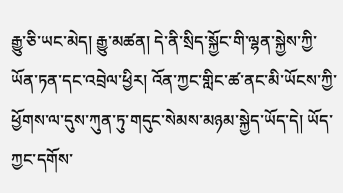རྒྱུ་ཅི་ཡང་མེད། རྒྱུ་མཚན། དེ་ནི་སྲིད་སྐྱོང་གི་ལྷན་སྐྱེས་ཀྱི་ཡོན་ཏན་དང་འབྲེལ་ཕྱིར། འོན་ཀྱང་གླིང་ཚ་ནང་མི་ཡོངས་ཀྱི་ཕྱོགས་ལ་དུས་ཀུན་ཏུ་གདུང་སེམས་མཉམ་སྐྱེད་ཡོད་དེ། ཡོད་ཀྱང་དགོས་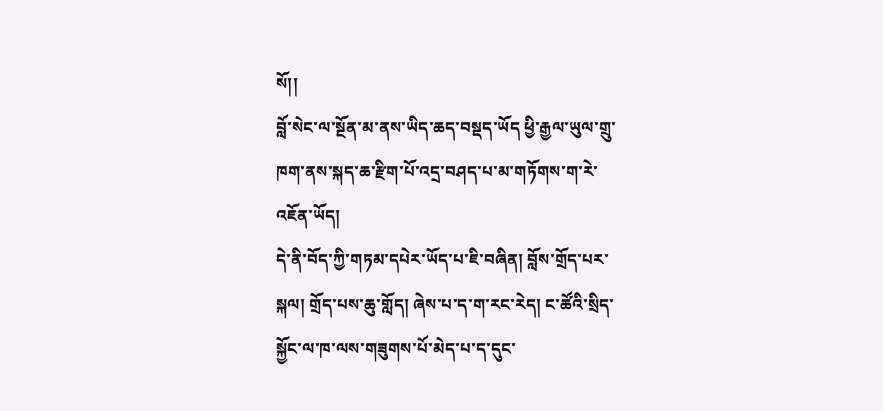སོ།།
བློ་སེང་ལ་སྔོན་མ་ནས་ཡིད་ཆད་བསྡད་ཡོད ཕྱི་རྒྱལ་ཡུལ་གྲུ་ཁག་ནས་སྐད་ཆ་རྫིག་པོ་འདྲ་བཤད་པ་མ་གཏོགས་ག་རེ་འཇོན་ཡོད།
དེ་ནི་བོད་ཀྱི་གཏམ་དཔེར་ཡོད་པ་ཇི་བཞིན། བློས་གྲོད་པར་སྐལ། གྲོད་པས་ཆུ་གློད། ཞེས་པ་ད་ག་རང་རེད། ང་ཚོའི་སྲིད་སྐྱོང་ལ་ཁ་ལས་གཟུགས་པོ་མེད་པ་ད་དུང་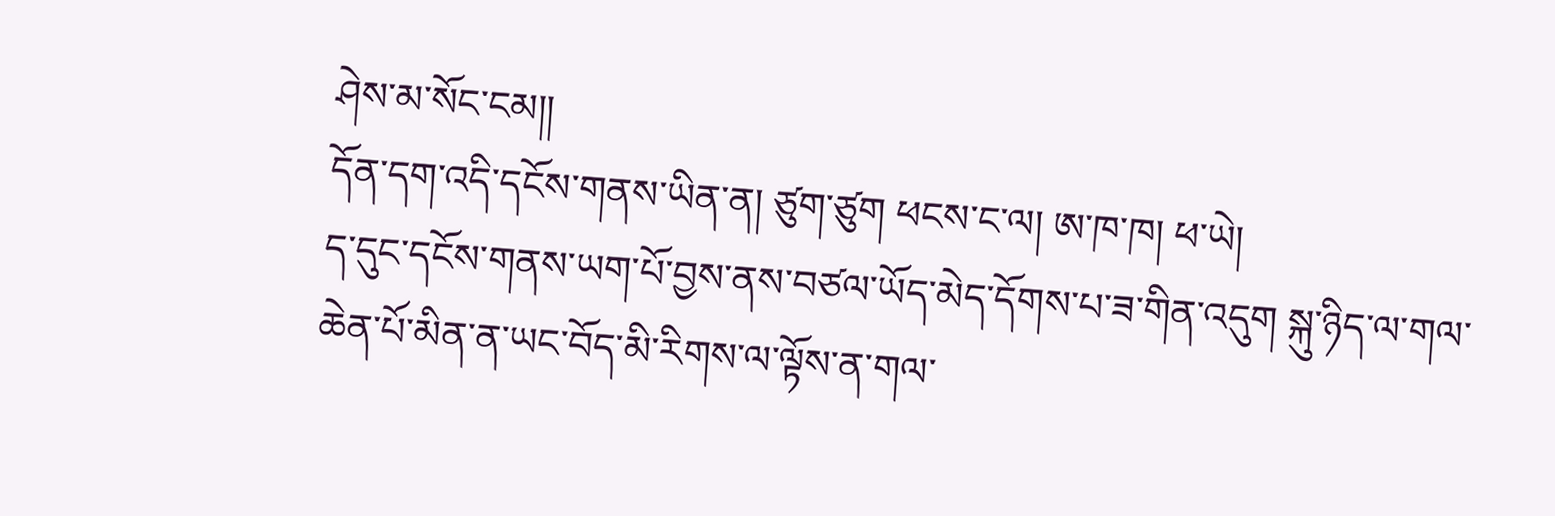ཤེས་མ་སོང་ངམ།།
དོན་དག་འདི་དངོས་གནས་ཡིན་ན། ཙུག་ཙུག ཕངས་ང་ལ། ཨ་ཁ་ཁ། ཕ་ཡེ།
ད་དུང་དངོས་གནས་ཡག་པོ་བྱས་ནས་བཙལ་ཡོད་མེད་དོགས་པ་ཟ་གིན་འདུག སྐུ་ཉིད་ལ་གལ་ཆེན་པོ་མིན་ན་ཡང་བོད་མི་རིགས་ལ་ལྟོས་ན་གལ་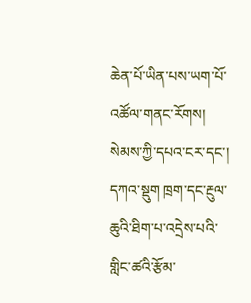ཆེན་པོ་ཡིན་པས་ཡག་པོ་འཚོལ་གནང་རོགས།
སེམས་ཀྱི་དཔའ་ངར་དང་། དཀའ་སྡུག ཁྲག་དང་རྔུལ་ཆུའི་ཐིག་པ་འདྲེས་པའི་གླིང་ཚའི་རྩོམ་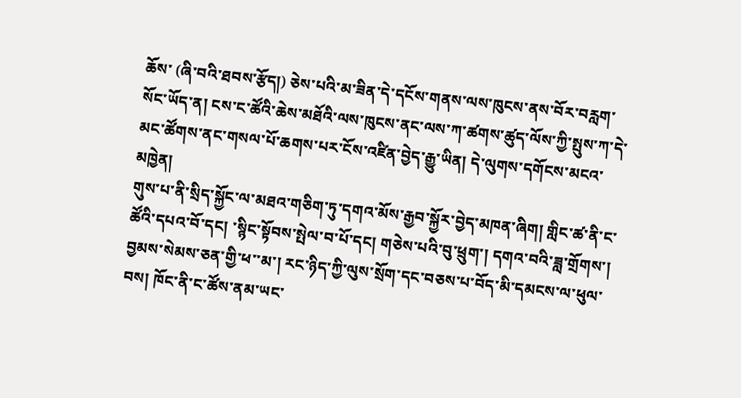ཆོས་ (ཞི་བའི་ཐབས་རྩོད།) ཅེས་པའི་མ་ཟིན་དེ་དངོས་གནས་ལས་ཁུངས་ནས་བོར་བརླག་སོང་ཡོད་ན། ངས་ང་ཚོའི་ཆེས་མཐོའི་ལས་ཁུངས་ནང་ལས་ཀ་ཚགས་ཚུད་ལོས་ཀྱི་སྤུས་ཀ་དེ་མང་ཚོགས་ནང་གསལ་པོ་ཆགས་པར་ངོས་འཛིན་བྱེད་རྒྱུ་ཡིན། དེ་ལུགས་དགོངས་མངའ་མཁྱེན།
གུས་པ་ནི་སྲིད་སྐྱོང་ལ་མཐའ་གཅིག་ཏུ་དགའ་མོས་རྒྱབ་སྐྱོར་བྱེད་མཁན་ཞིག། གླིང་ཚ་ནི་ང་ཚོའི་དཔའ་བོ་དང། ་སྙིང་སྟོབས་སྤེལ་བ་པོ་དང། གཅེས་པའི་བུ་ཕྲུག་། དགའ་བའི་ཟླ་གྲོགས་། བྱམས་སེམས་ཅན་གྱི་ཕ་་མ་། རང་ཉིད་ཀྱི་ལུས་སྲོག་དང་བཅས་པ་བོད་མི་དམངས་ལ་ཕུལ་བས། ཁོང་ནི་ང་ཚོས་ནམ་ཡང་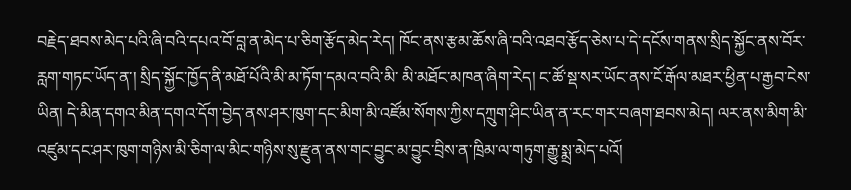བརྗེད་ཐབས་མེད་པའི་ཞི་བའི་དཔའ་བོ་བླ་ན་མེད་པ་ཅིག་རྩོད་མེད་རེད། ཁོང་ནས་རྩམ་ཆོས་ཞི་བའི་འཐབ་རྩོད་ཅེས་པ་དེ་དངོས་གནས་སྲིད་སྐྱོང་ནས་བོར་རླག་གཏང་ཡོད་ན་། སྲིད་སྐྱོང་ཁྱོད་ནི་མཐོ་པོའི་མི་མ་ཏོག་དམའ་བའི་མི་ མི་མཐོང་མཁན་ཞིག་རེད། ང་ཚོ་སྡ་སར་ཡོང་ནས་ངོ་རྒོལ་མཐར་ཕྱིན་པ་རྒྱབ་ངེས་ཡིན། དེ་མིན་དགའ་མིན་དགའ་དོག་བྱེད་ནས་ཤར་ཁུག་དང་མིག་མི་འཛོམ་སོགས་ཀྱིས་དཀྲུག་ཤིང་ཡིན་ན་རང་གར་བཞག་ཐབས་མེད། ལར་ནས་མིག་མི་འཛུམ་དང་ཤར་ཁུག་གཉིས་མི་ཅིག་ལ་མིང་གཉིས་སུ་རྫུན་ནས་གང་བྱུང་མ་བྱུང་བྲིས་ན་ཁྲིམ་ལ་གཏུག་རྒྱུ་སྨྲ་མེད་པའོ།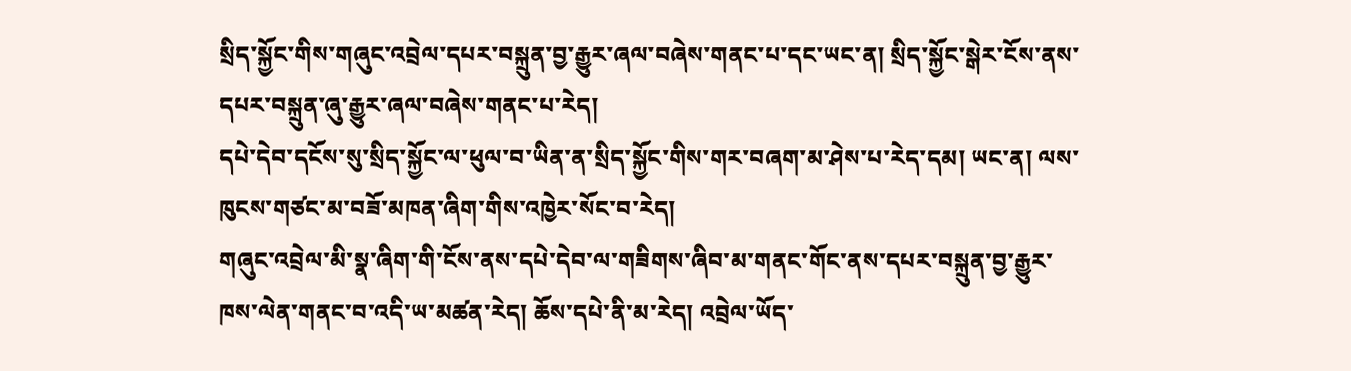སྲིད་སྐྱོང་གིས་གཞུང་འབྲེལ་དཔར་བསྐྲུན་བྱ་རྒྱུར་ཞལ་བཞེས་གནང་པ་དང་ཡང་ན། སྲིད་སྐྱོང་སྒེར་ངོས་ནས་
དཔར་བསྐྲུན་ཞུ་རྒྱུར་ཞལ་བཞེས་གནང་པ་རེད།
དཔེ་དེབ་དངོས་སུ་སྲིད་སྐྱོང་ལ་ཕུལ་བ་ཡིན་ན་སྲིད་སྐྱོང་གིས་གར་བཞག་མ་ཤེས་པ་རེད་དམ། ཡང་ན། ལས་
ཁུངས་གཙང་མ་བཟོ་མཁན་ཞིག་གིས་འཁྱེར་སོང་བ་རེད།
གཞུང་འབྲེལ་མི་སྣ་ཞིག་གི་ངོས་ནས་དཔེ་དེབ་ལ་གཟིགས་ཞིབ་མ་གནང་གོང་ནས་དཔར་བསྐྲུན་བྱ་རྒྱུར་
ཁས་ལེན་གནང་བ་འདི་ཡ་མཚན་རེད། ཆོས་དཔེ་ནི་མ་རེད། འབྲེལ་ཡོད་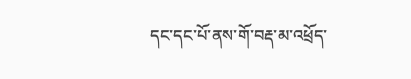དང་དང་པོ་ནས་གོ་བརྡ་མ་འཕྲོད་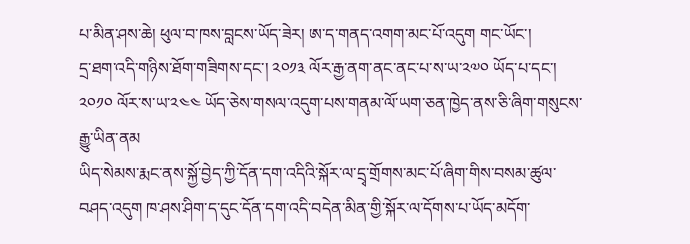པ་མིན་ཤས་ཆེ། ཕུལ་བ་ཁས་བླངས་ཡོད་ཟེར། ཨ་ད་གནད་འགག་མང་པོ་འདུག གང་ཡོང་།
དྲ་ཐག་འདི་གཉིས་ཐོག་གཟིགས་དང་། ༢༠༡༣ ལོར་རྒྱ་ནག་ནང་ནང་པ་ས་ཡ་༢༧༠ ཡོད་པ་དང་། ༢༠༡༠ ལོར་ས་ཡ་༢༤༤ ཡོད་ཅེས་གསལ་འདུག་པས་གནམ་ལོ་ཡག་ཅན་ཁྱེད་ནས་ཅི་ཞིག་གསུངས་རྒྱུ་ཡིན་ནམ
ཡིད་སེམས་རྨང་ནས་སྐྱོ་བྱེད་ཀྱི་དོན་དག་འདིའི་སྐོར་ལ་དྲྭ་གྲོགས་མང་པོ་ཞིག་གིས་བསམ་ཚུལ་བཤད་འདུག ཁ་ཤས་ཤིག་ད་དུང་དོན་དག་འདི་བདེན་མིན་གྱི་སྐོར་ལ་དོགས་པ་ཡོད་མདོག་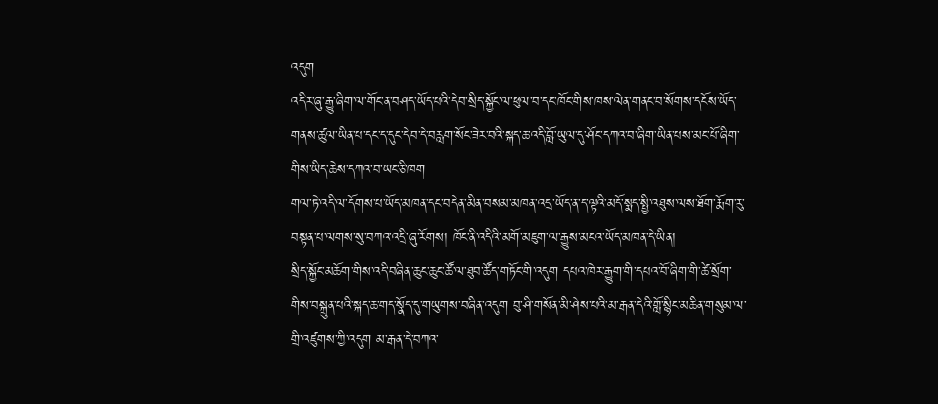འདུག
འདིར་ཞུ་རྒྱུ་ཞིག་ལ་གོང་ན་བཤད་ཡོད་པའི་དེབ་སྲིད་སྐྱོང་ལ་ཕུལ་བ་དང་ཁོང་གིས་ཁས་ལེན་གནང་བ་སོགས་དངོས་ཡོད་གནས་ཚུལ་ཡིན་པ་དང་ད་དུང་དེབ་དེ་བརླག་སོང་ཟེར་བའི་སྐད་ཆ་འདི་བློ་ཡུལ་དུ་ཤོང་དཀའ་བ་ཞིག་ཡིན་པས་མང་པོ་ཞིག་གིས་ཡིད་ཆེས་དཀའ་བ་ཡང་ཅི་ཁག
གལ་ཏེ་འདི་ལ་དོགས་པ་ཡོད་མཁན་དང་བདེན་མིན་བསམ་མཁན་འདྲ་ཡོད་ན་ད་ལྟའི་མདོ་སྨད་སྤྱི་འཐུས་ལས་ཐོག་རྨོག་རུ་བསྟན་པ་ལགས་སུ་བཀའ་འདྲི་ཞུ་རོགས། ཁོང་ནི་འདིའི་མགོ་མཇུག་ལ་རྒྱུས་མངའ་ཡོད་མཁན་དེ་ཡིན།
སྲིད་སྐྱོང་མཆོག་གིས་འདི་བཞིན་ཆུང་ཆུང་ཚོ་ལ་ཐུབ་ཚོད་གཏོང་གི་འདུག དཔའ་ཁེར་རྒྱུག་གི་དཔའ་བོ་ཞིག་གི་ཚེ་སྲོག་གིས་བསྐྲུན་པའི་སྐད་ཆ་གད་སྣོད་དུ་གཡུགས་བཞིན་འདུག བུ་ཤི་གསོན་མི་ཤེས་པའི་མ་རྒན་དེའི་གློ་སྙིང་མཆིན་གསུམ་ལ་གྲི་འཛུགས་ཀྱི་འདུག མ་རྒན་དེ་བཀའ་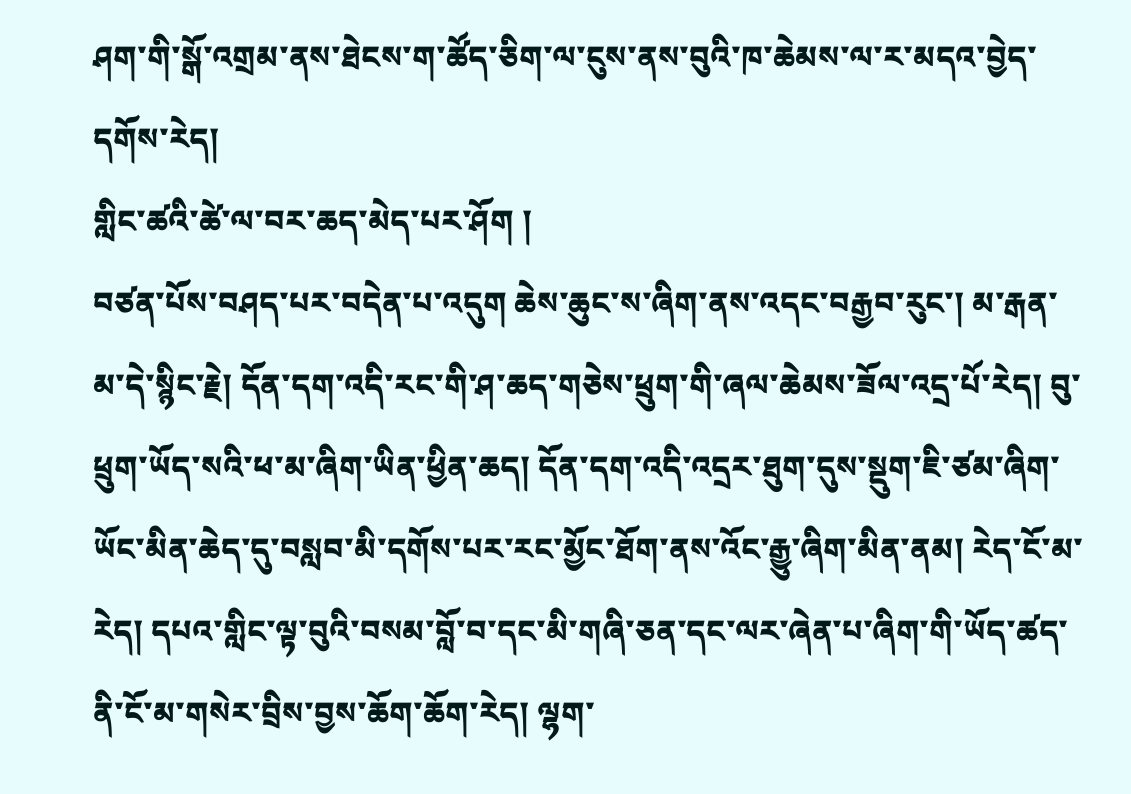ཤག་གི་སྒོ་འགྲམ་ནས་ཐེངས་ག་ཚོད་ཅིག་ལ་ངུས་ནས་བུའི་ཁ་ཆེམས་ལ་ར་མདའ་བྱེད་དགོས་རེད།
གླིང་ཚའི་ཚེ་ལ་བར་ཆད་མེད་པར་ཤོག །
བཙན་པོས་བཤད་པར་བདེན་པ་འདུག ཆེས་ཆུང་ས་ཞིག་ནས་འདང་བརྒྱབ་རུང་། མ་རྒན་མ་དེ་སྙིང་རྗེ། དོན་དག་འདི་རང་གི་ཤ་ཆད་གཅེས་ཕྲུག་གི་ཞལ་ཆེམས་ཟོལ་འདྲ་པོ་རེད། བུ་ཕྲུག་ཡོད་སའི་ཕ་མ་ཞིག་ཡིན་ཕྱིན་ཆད། དོན་དག་འདི་འདྲར་ཐུག་དུས་སྡུག་ཇི་ཙམ་ཞིག་ཡོང་མིན་ཆེད་དུ་བསླབ་མི་དགོས་པར་རང་མྱོང་ཐོག་ནས་འོང་རྒྱུ་ཞིག་མིན་ནམ། རེད་ངོ་མ་རེད། དཔའ་གླིང་ལྟ་བུའི་བསམ་བློ་བ་དང་མི་གཞི་ཅན་དང་ལར་ཞེན་པ་ཞིག་གི་ཡོད་ཚད་ནི་ངོ་མ་གསེར་བྲིས་བྱས་ཆོག་ཆོག་རེད། ལྷག་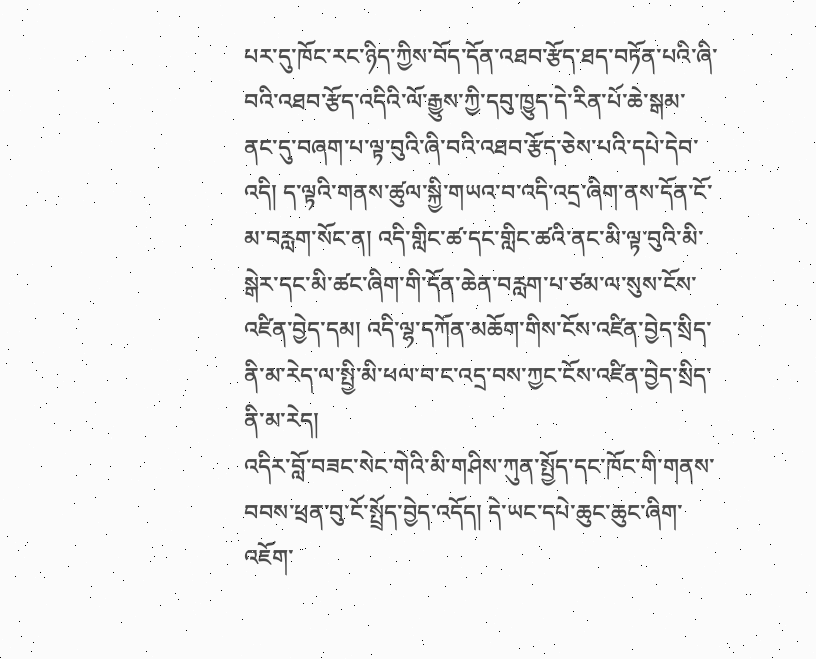པར་དུ་ཁོང་རང་ཉིད་ཀྱིས་བོད་དོན་འཐབ་རྩོད་ཐད་བཏོན་པའི་ཞི་བའི་འཐབ་རྩོད་འདིའི་ལོ་རྒྱུས་ཀྱི་དབུ་ཁྱུད་དེ་རིན་པོ་ཆེ་སྒམ་ནང་དུ་བཞག་པ་ལྟ་བུའི་ཞི་བའི་འཐབ་རྩོད་ཅེས་པའི་དཔེ་དེབ་འདི། ད་ལྟའི་གནས་ཚུལ་སྐྱི་གཡའ་བ་འདི་འདྲ་ཞིག་ནས་དོན་ངོ་མ་བརླག་སོང་ན། འདི་གླིང་ཚ་དང་གླིང་ཚའི་ནང་མི་ལྟ་བུའི་མི་སྒེར་དང་མི་ཚང་ཞིག་གི་དོན་ཆེན་བརླག་པ་ཙམ་ལ་སུས་ངོས་འཛིན་བྱེད་དམ། འདི་ལྷ་དཀོན་མཆོག་གིས་ངོས་འཛིན་བྱེད་སྲིད་ནི་མ་རེད་ལ་སྤྱི་མི་ཕལ་བ་ང་འདྲ་བས་ཀྱང་ངོས་འཛིན་བྱེད་སྲིད་ནི་མ་རེད།
འདིར་བློ་བཟང་སེང་གེའི་མི་གཤིས་ཀུན་སྤྱོད་དང་ཁོང་གི་གནས་བབས་ཕྲན་བུ་ངོ་སྤྲོད་བྱེད་འདོད། དེ་ཡང་དཔེ་ཆུང་ཆུང་ཞིག་འཇོག་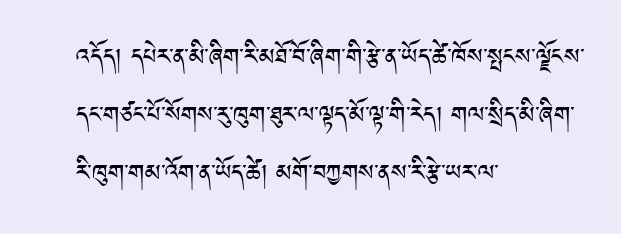འདོད། དཔེར་ན་མི་ཞིག་རི་མཐོ་བོ་ཞིག་གི་རྩེ་ན་ཡོད་ཚེ་ཁོས་སྤངས་ལྗོངས་དང་གཙང་པོ་སོགས་རུ་ཁུག་ཐུར་ལ་ལྟད་མོ་ལྟ་གི་རེད། གལ་སྲིད་མི་ཞིག་རི་ཁུག་གམ་འོག་ན་ཡོད་ཚེ། མགོ་བཀྱགས་ནས་རི་རྩེ་ཡར་ལ་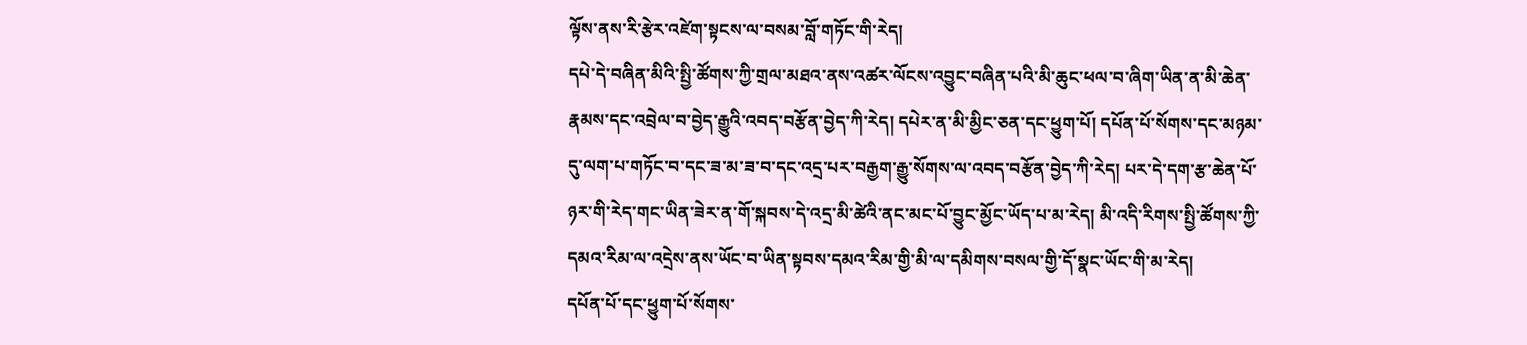ལྟོས་ནས་རི་རྩེར་འཛེག་སྟངས་ལ་བསམ་བློ་གཏོང་གི་རེད།
དཔེ་དེ་བཞིན་མིའི་སྤྱི་ཚོགས་ཀྱི་གྲལ་མཐའ་ནས་འཚར་ལོངས་འབྱུང་བཞིན་པའི་མི་ཆུང་ཕལ་བ་ཞིག་ཡིན་ན་མི་ཆེན་རྣམས་དང་འབྲེལ་བ་བྱེད་རྒྱུའི་འབད་བརྩོན་བྱེད་ཀི་རེད། དཔེར་ན་མི་མྱིང་ཅན་དང་ཕྱུག་པོ། དཔོན་པོ་སོགས་དང་མཉམ་དུ་ལག་པ་གཏོང་བ་དང་ཟ་མ་ཟ་བ་དང་འདྲ་པར་བརྒྱག་རྒྱུ་སོགས་ལ་འབད་བརྩོན་བྱེད་ཀི་རེད། པར་དེ་དག་རྩ་ཆེན་པོ་ཉར་གི་རེད་གང་ཡིན་ཟེར་ན་གོ་སྐབས་དེ་འདྲ་མི་ཚེའི་ནང་མང་པོ་བྱུང་མྱོང་ཡོད་པ་མ་རེད། མི་འདི་རིགས་སྤྱི་ཚོགས་ཀྱི་དམའ་རིམ་ལ་འདྲེས་ནས་ཡོང་བ་ཡིན་སྟབས་དམའ་རིམ་གྱི་མི་ལ་དམིགས་བསལ་གྱི་དོ་སྣང་ཡོང་གི་མ་རེད།
དཔོན་པོ་དང་ཕྱུག་པོ་སོགས་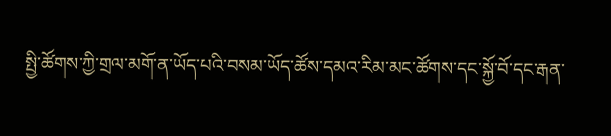སྤྱི་ཚོགས་ཀྱི་གྲལ་མགོ་ན་ཡོད་པའི་བསམ་ཡོད་ཚོས་དམའ་རིམ་མང་ཚོགས་དང་སྐྱོ་བོ་དང་རྒན་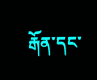རྒོན་དང་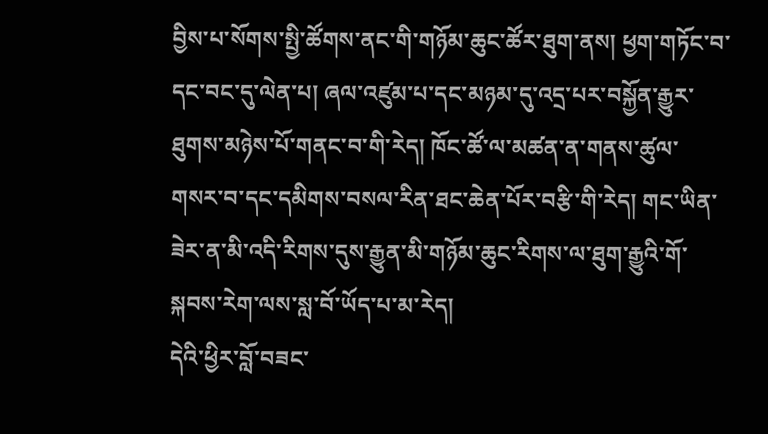བྱིས་པ་སོགས་སྤྱི་ཚོགས་ནང་གི་གཉོམ་ཆུང་ཚོར་ཐུག་ནས། ཕྱག་གཏོང་བ་དང་བང་དུ་ལེན་པ། ཞལ་འཛུམ་པ་དང་མཉམ་དུ་འདྲ་པར་བསྐྱོན་རྒྱུར་ཐུགས་མཉེས་པོ་གནང་བ་གི་རེད། ཁོང་ཚོ་ལ་མཚན་ན་གནས་ཚུལ་གསར་བ་དང་དམིགས་བསལ་རིན་ཐང་ཆེན་པོར་བརྩི་གི་རེད། གང་ཡིན་ཟེར་ན་མི་འདི་རིགས་དུས་རྒྱུན་མི་གཉོམ་ཆུང་རིགས་ལ་ཐུག་རྒྱུའི་གོ་སྐབས་རེག་ལས་སླ་བོ་ཡོད་པ་མ་རེད།
དེའི་ཕྱིར་བློ་བཟང་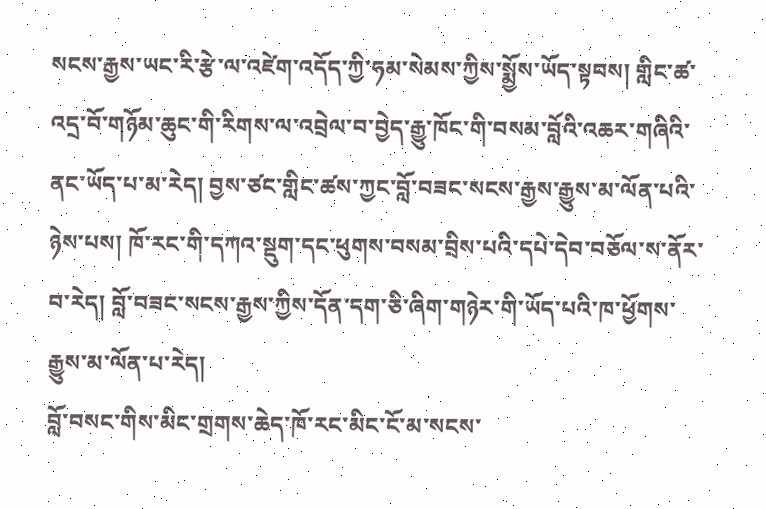སངས་རྒྱས་ཡང་རི་རྩེ་ལ་འཛེག་འདོད་ཀྱི་ཧམ་སེམས་ཀྱིས་སྨྱོས་ཡོད་སྟབས། གླིང་ཚ་འདྲ་བོ་གཉོམ་ཆུང་གི་རིགས་ལ་འབྲེལ་བ་བྱེད་རྒྱུ་ཁོང་གི་བསམ་བློའི་འཆར་གཞིའི་ནང་ཡོད་པ་མ་རེད། བྱས་ཙང་གླིང་ཚས་ཀྱང་བློ་བཟང་སངས་རྒྱས་རྒྱུས་མ་ལོན་པའི་ཉེས་པས། ཁོ་རང་གི་དཀའ་སྡུག་དང་ཕུགས་བསམ་བྲིས་པའི་དཔེ་དེབ་བཅོལ་ས་ནོར་བ་རེད། བློ་བཟང་སངས་རྒྱས་ཀྱིས་དོན་དག་ཅི་ཞིག་གཉེར་གི་ཡོད་པའི་ཁ་ཕྱོགས་རྒྱུས་མ་ལོན་པ་རེད།
བློ་བསང་གིས་མིང་གྲགས་ཆེད་ཁོ་རང་མིང་ངོ་མ་སངས་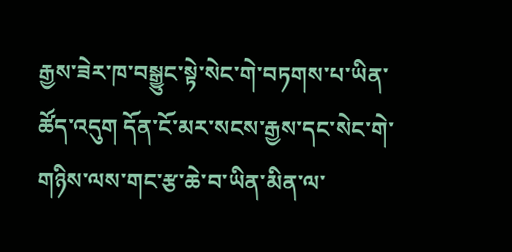རྒྱས་ཟེར་ཁ་བསྒྱུང་སྟེ་སེང་གེ་བཏགས་པ་ཡིན་ཚོད་འདུག དོན་ངོ་མར་སངས་རྒྱས་དང་སེང་གེ་གཉིས་ལས་གང་རྩ་ཆེ་བ་ཡིན་མིན་ལ་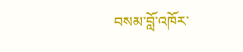བསམ་བློ་འཁོར་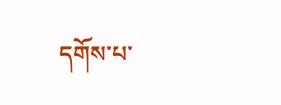དགོས་པ་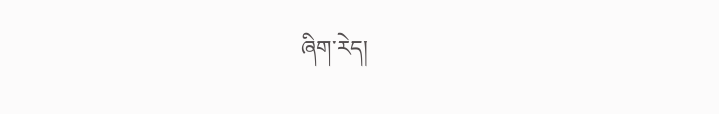ཞིག་རེད།